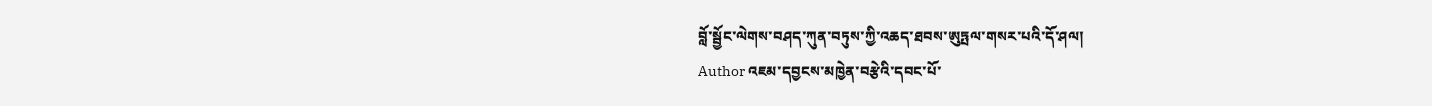བློ་སྦྱོང་ལེགས་བཤད་ཀུན་བཏུས་ཀྱི་འཆད་ཐབས་ཨུཏྤལ་གསར་པའི་དོ་ཤལ།
Author འཇམ་དབྱངས་མཁྱེན་བརྩེའི་དབང་པོ་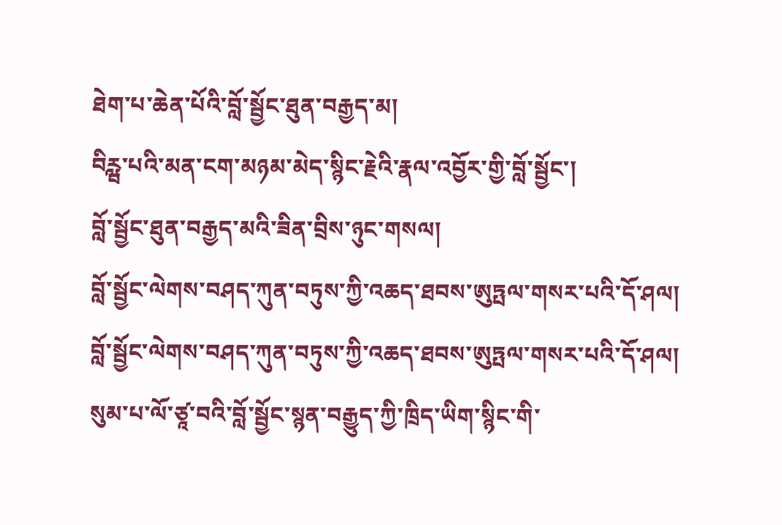ཐེག་པ་ཆེན་པོའི་བློ་སྦྱོང་ཐུན་བརྒྱད་མ།
བིཪྺ་པའི་མན་ངག་མཉམ་མེད་སྙིང་རྗེའི་རྣལ་འབྱོར་གྱི་བློ་སྦྱོང་།
བློ་སྦྱོང་ཐུན་བརྒྱད་མའི་ཟིན་བྲིས་ཉུང་གསལ།
བློ་སྦྱོང་ལེགས་བཤད་ཀུན་བཏུས་ཀྱི་འཆད་ཐབས་ཨུཏྤལ་གསར་པའི་དོ་ཤལ།
བློ་སྦྱོང་ལེགས་བཤད་ཀུན་བཏུས་ཀྱི་འཆད་ཐབས་ཨུཏྤལ་གསར་པའི་དོ་ཤལ།
སུམ་པ་ལོ་ཙཱ་བའི་བློ་སྦྱོང་སྙན་བརྒྱུད་ཀྱི་ཁྲིད་ཡིག་སྙིང་གི་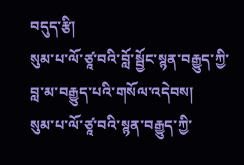བདུད་རྩི།
སུམ་པ་ལོ་ཙཱ་བའི་བློ་སྦྱོང་སྙན་བརྒྱུད་ཀྱི་བླ་མ་བརྒྱུད་པའི་གསོལ་འདེབས།
སུམ་པ་ལོ་ཙཱ་བའི་སྙན་བརྒྱུད་ཀྱི་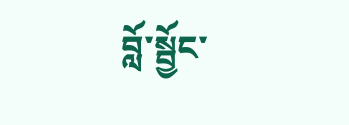བློ་སྦྱོང་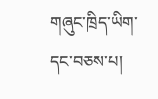གཞུང་ཁྲིད་ཡིག་དང་བཅས་པ།